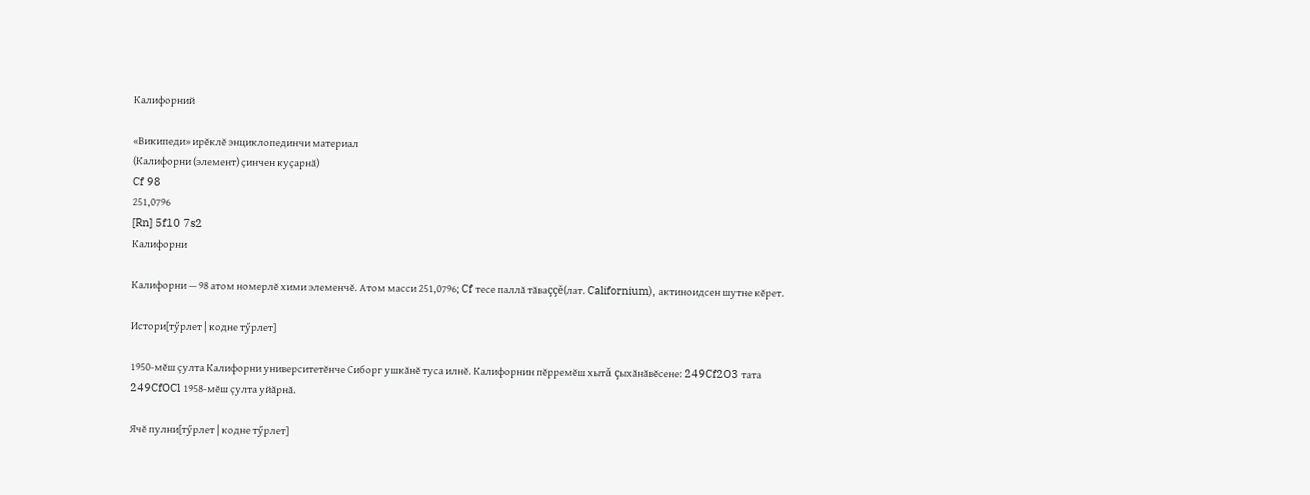Калифорний

«Википеди» ирĕклĕ энциклопединчи материал
(Калифорни (элемент) ҫинчен куҫарнӑ)
Cf 98
251,0796
[Rn] 5f10 7s2
Калифорни

Калифорни — 98 атом номерлĕ хими элеменчĕ. Атом масси 251,0796; Cf тесе паллă тăваççĕ(лат. Californium), актиноидсен шутне кĕрет.

Истори[тӳрлет | кодне тӳрлет]

1950-мĕш çулта Калифорни университетĕнче Сиборг ушкăнĕ туса илнĕ. Калифорнин пĕрремĕш хытă çыхăнăвĕсене: 249Cf2O3 тата 249CfOCl 1958-мĕш çулта уйăрнă.

Ячĕ пулни[тӳрлет | кодне тӳрлет]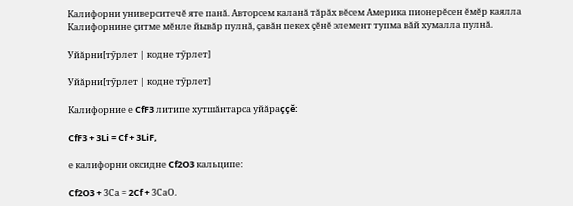Калифорни университечĕ яте панă. Авторсем каланă тăрăх вĕсем Америка пионерĕсен ĕмĕр каялла Калифорнине çитме мĕнле йывăр пулнă, çавăн пекех çĕнĕ элемент тупма вăй хумалла пулнă.

Уйăрни[тӳрлет | кодне тӳрлет]

Уйăрни[тӳрлет | кодне тӳрлет]

Калифорние е CfF3 литипе хутшăнтарса уйăраççĕ:

CfF3 + 3Li = Cf + 3LiF,

е калифорни оксидне Cf2O3 кальципе:

Cf2O3 + 3Са = 2Cf + 3СаО.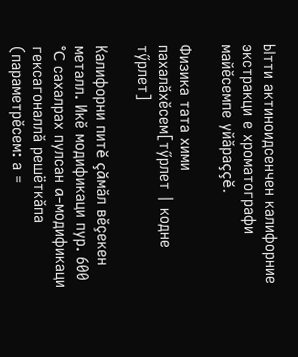Ытти актиноидсенчен калифорние экстракци е хроматографи майĕсемпе уйăраççĕ.

Физика тата хими пахалăхĕсем[тӳрлет | кодне тӳрлет]

Калифорни питĕ çăмăл вĕçекен металл. Икĕ модификаци пур. 600 °C сахалрах пулсан a-модификаци гексагоналлă решёткăпа (параметрĕсем: а =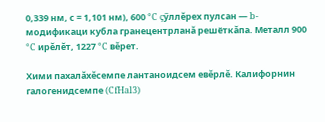0,339 нм, с = 1,101 нм), 600 °C çӳллĕрех пулсан — b-модификаци кубла гранецентрланă решёткăпа. Металл 900 °C ирĕлĕт, 1227 °C вĕрет.

Хими пахалăхĕсемпе лантаноидсем евĕрлĕ. Калифорнин галогенидсемпе (CfHal3)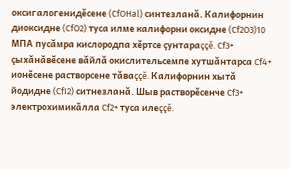оксигалогенидĕсене (CfOHal) синтезланă. Калифорнин диоксидне (CfO2) туса илме калифорни оксидне (Cf2O3)10 МПА пусăмра кислородпа хĕртсе çунтараççĕ. Cf3+ çыхăнăвĕсене вăйлă окислительсемпе хутшăнтарса Cf4+ ионĕсене растворсене тăваççĕ. Калифорнин хытă йодидне (CfI2) ситнезланă. Шыв растворĕсенче Cf3+ электрохимикăлла Cf2+ туса илеççĕ.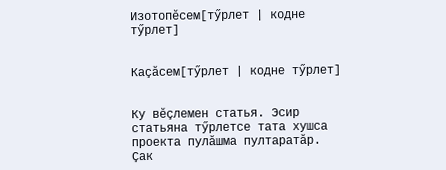Изотопĕсем[тӳрлет | кодне тӳрлет]


Каçăсем[тӳрлет | кодне тӳрлет]


Ку вĕçлемен статья. Эсир статьяна тӳрлетсе тата хушса проекта пулăшма пултаратăр.
Çак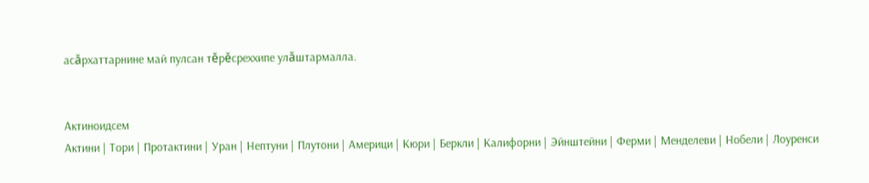асăрхаттарнине май пулсан тĕрĕсреххипе улăштармалла.


Актиноидсем
Актини | Тори | Протактини | Уран | Нептуни | Плутони | Америци | Кюри | Беркли | Калифорни | Эйнштейни | Ферми | Менделеви | Нобели | Лоуренси